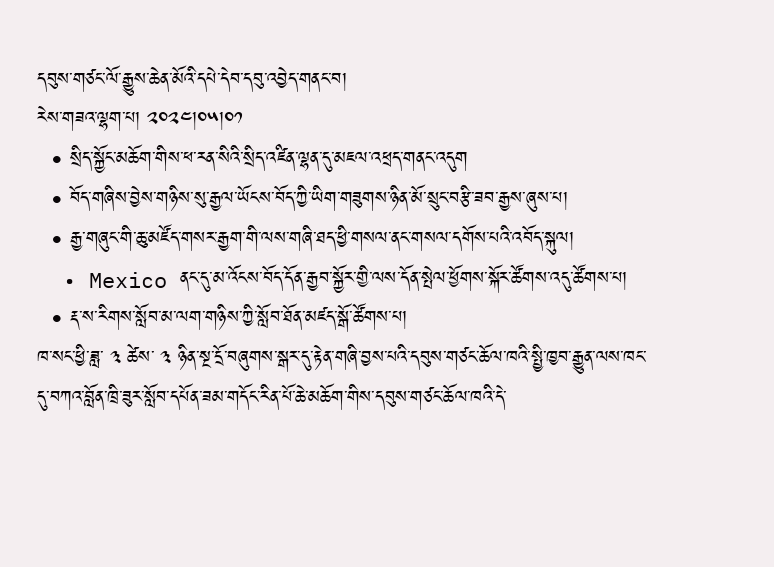དབུས་གཙང་ལོ་རྒྱུས་ཆེན་མོའི་དཔེ་དེབ་དབུ་འབྱེད་གནང་བ།
རེས་གཟའ་ལྷག་པ། ༢༠༢༤།༠༥།༠༡
  • སྲིད་སྐྱོང་མཆོག་གིས་ཕ་རན་སིའི་སྲིད་འཛིན་ལྷན་དུ་མཇལ་འཕྲད་གནང་འདུག
  • བོད་གཞིས་བྱེས་གཉིས་སུ་རྒྱལ་ཡོངས་བོད་ཀྱི་ཡིག་གཟུགས་ཉིན་མོ་སྲུང་བརྩི་ཟབ་རྒྱས་ཞུས་པ།
  • རྒྱ་གཞུང་གི་ཆུ་མཛོད་གསར་རྒྱག་གི་ལས་གཞི་ཐད་ཕྱི་གསལ་ནང་གསལ་དགོས་པའི་འབོད་སྐུལ།
  • Mexico ནང་དུ་མ་འོངས་བོད་དོན་རྒྱབ་སྐྱོར་གྱི་ལས་དོན་སྤེལ་ཕྱོགས་སྐོར་ཚོགས་འདུ་ཚོགས་པ།
  • རྡ་ས་རིགས་སློབ་མ་ལག་གཉིས་ཀྱི་སློབ་ཐོན་མཛད་སྒོ་ཚོགས་པ།
ཁ་སང་ཕྱི་ཟླ་ ༣ ཚེས་ ༣ ཉིན་སྔ་དྲོ་བཞུགས་སྒར་དུ་རྟེན་གཞི་བྱས་པའི་དབུས་གཙང་ཆོལ་ཁའི་སྤྱི་ཁྱབ་རྒྱུན་ལས་ཁང་དུ་བཀའ་བློན་ཁྲི་ཟུར་སློབ་དཔོན་ཟམ་གདོང་རིན་པོ་ཆེ་མཆོག་གིས་དབུས་གཙང་ཆོལ་ཁའི་དེ་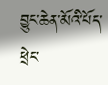བྱུང་ཆེན་མོའི་པོད་ཕྲེང་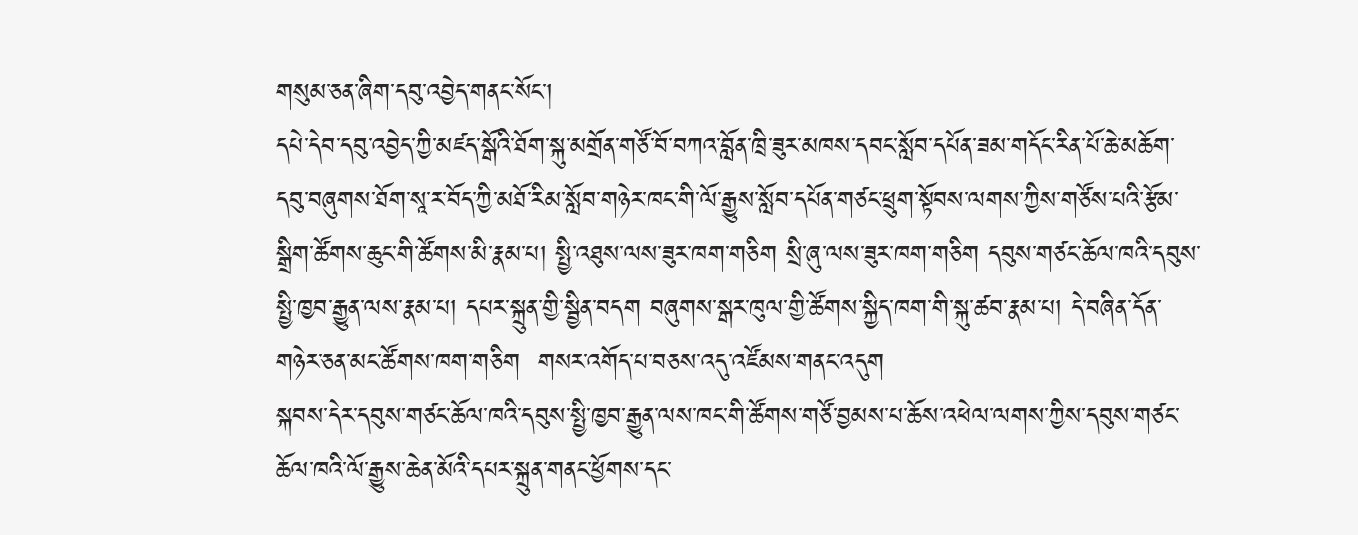གསུམ་ཅན་ཞིག་དབུ་འབྱེད་གནང་སོང་།
དཔེ་དེབ་དབུ་འབྱེད་ཀྱི་མཛད་སྒོའི་ཐོག་སྐུ་མགྲོན་གཙོ་བོ་བཀའ་བློན་ཁྲི་ཟུར་མཁས་དབང་སློབ་དཔོན་ཟམ་གདོང་རིན་པོ་ཆེ་མཆོག་དབུ་བཞུགས་ཐོག་སཱ་ར་བོད་ཀྱི་མཐོ་རིམ་སློབ་གཉེར་ཁང་གི་ལོ་རྒྱུས་སློབ་དཔོན་གཙང་ཕྲུག་སྟོབས་ལགས་ཀྱིས་གཙོས་པའི་རྩོམ་སྒྲིག་ཚོགས་ཆུང་གི་ཚོགས་མི་རྣམ་པ། སྤྱི་འཐུས་ལས་ཟུར་ཁག་གཅིག སྲི་ཞུ་ལས་ཟུར་ཁག་གཅིག དབུས་གཙང་ཆོལ་ཁའི་དབུས་སྤྱི་ཁྱབ་རྒྱུན་ལས་རྣམ་པ། དཔར་སྐྲུན་གྱི་སྦྱིན་བདག བཞུགས་སྒར་ཁུལ་གྱི་ཚོགས་སྐྱིད་ཁག་གི་སྐུ་ཚབ་རྣམ་པ། དེ་བཞིན་དོན་གཉེར་ཅན་མང་ཚོགས་ཁག་གཅིག  གསར་འགོད་པ་བཅས་འདུ་འཛོམས་གནང་འདུག
སྐབས་དེར་དབུས་གཙང་ཆོལ་ཁའི་དབུས་སྤྱི་ཁྱབ་རྒྱུན་ལས་ཁང་གི་ཚོགས་གཙོ་བྱམས་པ་ཆོས་འཕེལ་ལགས་ཀྱིས་དབུས་གཙང་ཆོལ་ཁའི་ལོ་རྒྱུས་ཆེན་མོའི་དཔར་སྐྲུན་གནང་ཕྱོགས་དང་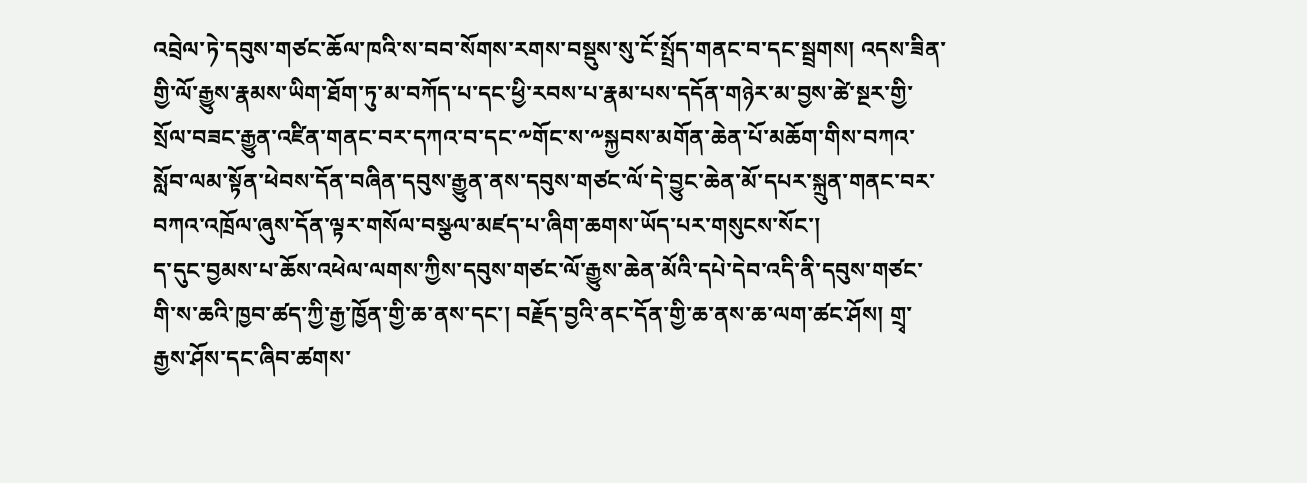འབྲེལ་ཏེ་དབུས་གཙང་ཆོལ་ཁའི་ས་བབ་སོགས་རགས་བསྡུས་སུ་ངོ་སྤྲོད་གནང་བ་དང་སྦྲགས། འདས་ཟིན་གྱི་ལོ་རྒྱུས་རྣམས་ཡིག་ཐོག་ཏུ་མ་བཀོད་པ་དང་ཕྱི་རབས་པ་རྣམ་པས་དདོན་གཉེར་མ་བྱས་ཚེ་སྔར་གྱི་སྲོལ་བཟང་རྒྱུན་འཛིན་གནང་བར་དཀའ་བ་དང་༸གོང་ས་༸སྐྱབས་མགོན་ཆེན་པོ་མཆོག་གིས་བཀའ་སློབ་ལམ་སྟོན་ཕེབས་དོན་བཞིན་དབུས་རྒྱུན་ནས་དབུས་གཙང་ལོ་དེ་བྱུང་ཆེན་མོ་དཔར་སྐྲུན་གནང་བར་བཀའ་འཁྲོལ་ཞུས་དོན་ལྟར་གསོལ་བསྩལ་མཛད་པ་ཞིག་ཆགས་ཡོད་པར་གསུངས་སོང་།
ད་དུང་བྱམས་པ་ཆོས་འཕེལ་ལགས་ཀྱིས་དབུས་གཙང་ལོ་རྒྱུས་ཆེན་མོའི་དཔེ་དེབ་འདི་ནི་དབུས་གཙང་གི་ས་ཆའི་ཁྱབ་ཚད་ཀྱི་རྒྱ་ཁྱོན་གྱི་ཆ་ནས་དང་། བརྗོད་བྱའི་ནང་དོན་གྱི་ཆ་ནས་ཆ་ལག་ཚང་ཤོས། གྲྭ་རྒྱས་ཤོས་དང་ཞིབ་ཚགས་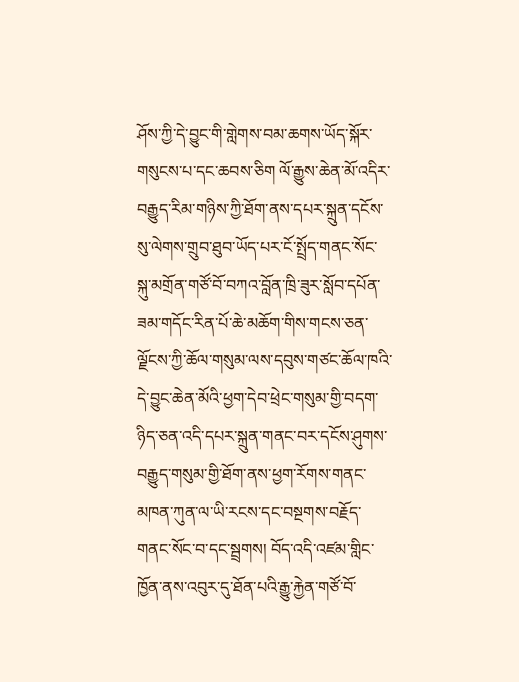ཤོས་ཀྱི་དེ་བྱུང་གི་གླེགས་བམ་ཆགས་ཡོད་སྐོར་གསུངས་པ་དང་ཆབས་ཅིག ལོ་རྒྱུས་ཆེན་མོ་འདིར་བརྒྱུད་རིམ་གཉིས་ཀྱི་ཐོག་ནས་དཔར་སྐྲུན་དངོས་སུ་ལེགས་གྲུབ་ཐུབ་ཡོད་པར་ངོ་སྤྲོད་གནང་སོང་
སྐུ་མགྲོན་གཙོ་བོ་བཀའ་བློན་ཁྲི་ཟུར་སློབ་དཔོན་ཟམ་གདོང་རིན་པོ་ཆེ་མཆོག་གིས་གངས་ཅན་ལྗོངས་ཀྱི་ཆོལ་གསུམ་ལས་དབུས་གཙང་ཆོལ་ཁའི་དེ་བྱུང་ཆེན་མོའི་ཕྱག་དེབ་ཕྲེང་གསུམ་གྱི་བདག་ཉིད་ཅན་འདི་དཔར་སྐྲུན་གནང་བར་དངོས་ཤུགས་བརྒྱུད་གསུམ་གྱི་ཐོག་ནས་ཕྱག་རོགས་གནང་མཁན་ཀུན་ལ་ཡི་རངས་དང་བསྔགས་བརྗོད་གནང་སོང་བ་དང་སྦྲགས། བོད་འདི་འཛམ་གླིང་ཁྱོན་ནས་འབུར་དུ་ཐོན་པའི་རྒྱུ་རྐྱེན་གཙོ་བོ་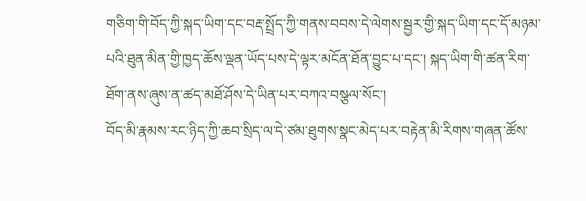གཅིག་གི་བོད་ཀྱི་སྐད་ཡིག་དང་བརྡ་སྤྲོད་ཀྱི་གནས་བབས་དེ་ལེགས་སྦྱར་གྱི་སྐད་ཡིག་དང་དོ་མཉམ་པའི་ཐུན་མིན་གྱི་ཁྱད་ཆོས་ལྡན་ཡོད་པས་དེ་ལྟར་མངོན་ཐོན་བྱུང་པ་དང་། སྐད་ཡིག་གི་ཚན་རིག་ཐོག་ནས་ཞུས་ན་ཚད་མཐོ་ཤོས་དེ་ཡིན་པར་བཀའ་བསྩལ་སོང་།
བོད་མི་རྣམས་རང་ཉིད་ཀྱི་ཆབ་སྲིད་ལ་དེ་ཙམ་ཐུགས་སྣང་མེད་པར་བརྟེན་མི་རིགས་གཞན་ཚོས་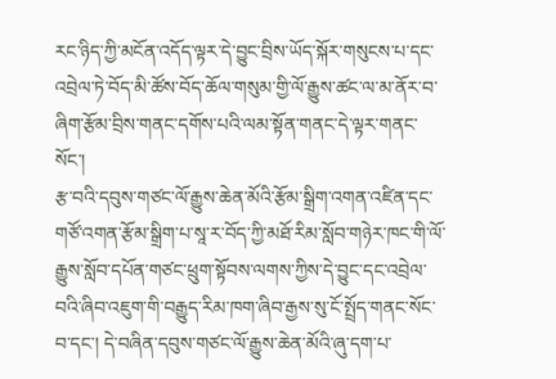རང་ཉིད་ཀྱི་མངོན་འདོད་ལྟར་དེ་བྱུང་བྲིས་ཡོད་སྐོར་གསུངས་པ་དང་འབྲེལ་ཏེ་བོད་མི་ཚོས་བོད་ཆོལ་གསུམ་གྱི་ལོ་རྒྱུས་ཚང་ལ་མ་ནོར་བ་ཞིག་རྩོམ་བྲིས་གནང་དགོས་པའི་ལམ་སྟོན་གནང་དེ་ལྟར་གནང་སོང་།
རྩ་བའི་དབུས་གཙང་ལོ་རྒྱུས་ཆེན་མོའི་རྩོམ་སྒྲིག་འགན་འཛིན་དང་གཙོ་འགན་རྩོམ་སྒྲིག་པ་སཱ་ར་བོད་ཀྱི་མཐོ་རིམ་སློབ་གཉེར་ཁང་གི་ལོ་རྒྱུས་སློབ་དཔོན་གཙང་ཕྲུག་སྟོབས་ལགས་ཀྱིས་དེ་བྱུང་དང་འབྲེལ་བའི་ཞིབ་འཇུག་གི་བརྒྱུད་རིམ་ཁག་ཞིབ་རྒྱས་སུ་ངོ་སྤྲོད་གནང་སོང་བ་དང་། དེ་བཞིན་དབུས་གཙང་ལོ་རྒྱུས་ཆེན་མོའི་ཞུ་དག་པ་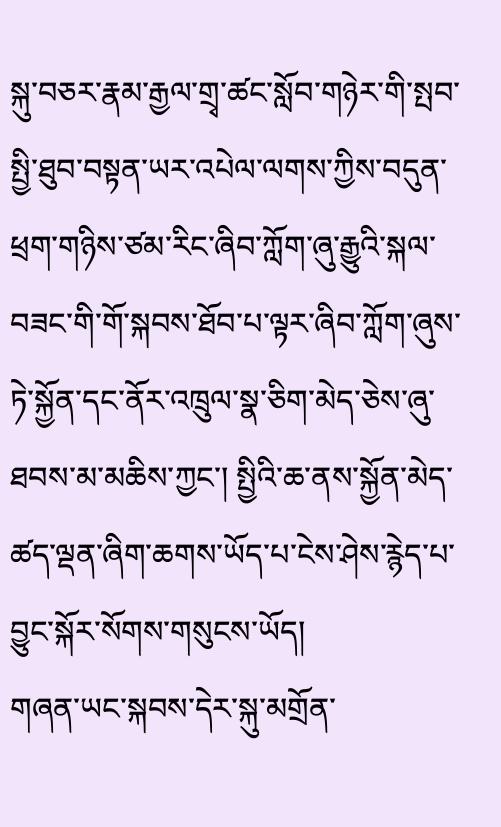སྐུ་བཅར་རྣམ་རྒྱལ་གྲྭ་ཚང་སློབ་གཉེར་གི་སྤབ་སྤྱི་ཐུབ་བསྟན་ཡར་འཔེལ་ལགས་ཀྱིས་བདུན་ཕྲག་གཉིས་ཙམ་རིང་ཞིབ་ཀློག་ཞུ་རྒྱུའི་སྐལ་བཟང་གི་གོ་སྐབས་ཐོབ་པ་ལྟར་ཞིབ་ཀློག་ཞུས་ཏེ་སྐྱོན་དང་ནོར་འཁྲུལ་སྣ་ཅིག་མེད་ཅེས་ཞུ་ཐབས་མ་མཆིས་ཀྱང་། སྤྱིའི་ཆ་ནས་སྐྱོན་མེད་ཚད་ལྡན་ཞིག་ཆགས་ཡོད་པ་ངེས་ཤེས་རྙེད་པ་བྱུང་སྐོར་སོགས་གསུངས་ཡོད།
གཞན་ཡང་སྐབས་དེར་སྐུ་མགྲོན་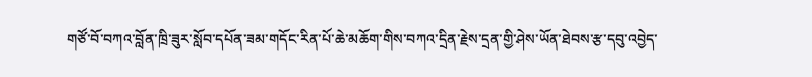གཙོ་བོ་བཀའ་བློན་ཁྲི་ཟུར་སློབ་དཔོན་ཟམ་གདོང་རིན་པོ་ཆེ་མཆོག་གིས་བཀའ་དྲིན་རྗེས་དྲན་གྱི་ཤེས་ཡོན་ཐེབས་རྩ་དབུ་འབྱེད་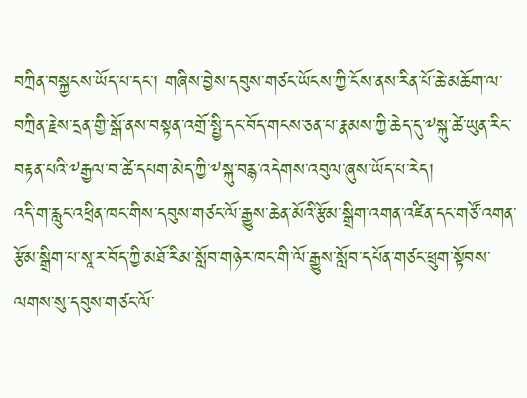བཀྲིན་བསྐྱངས་ཡོད་པ་དང་། གཞིས་བྱེས་དབུས་གཙང་ཡོངས་ཀྱི་ངོས་ནས་རིན་པོ་ཆེ་མཆོག་ལ་བཀྲིན་རྗེས་དྲན་གྱི་སྒོ་ནས་བསྟན་འགྲོ་སྤྱི་དང་བོད་གངས་ཅན་པ་རྣམས་ཀྱི་ཆེད་དུ་༸སྐུ་ཚེ་ཡུན་རིང་བརྟན་པའི་༸རྒྱལ་བ་ཚེ་དཔག་མེད་ཀྱི་༸སྐུ་བརྙ་འདེགས་འབུལ་ཞུས་ཡོད་པ་རེད།
འདི་ག་རླུང་འཕྲིན་ཁང་གིས་དབུས་གཙང་ལོ་རྒྱུས་ཆེན་མོའི་རྩོམ་སྒྲིག་འགན་འཛིན་དང་གཙོ་འགན་རྩོམ་སྒྲིག་པ་སཱ་ར་བོད་ཀྱི་མཐོ་རིམ་སློབ་གཉེར་ཁང་གི་ལོ་རྒྱུས་སློབ་དཔོན་གཙང་ཕྲུག་སྟོབས་ལགས་སུ་དབུས་གཙང་ལོ་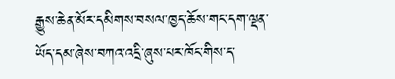རྒྱུས་ཆེན་མོར་དམིགས་བསལ་ཁྱད་ཆོས་གང་དག་ལྡན་ཡོད་དམ་ཞེས་བཀའ་འདྲི་ཞུས་པར་ཁོང་གིས་ད་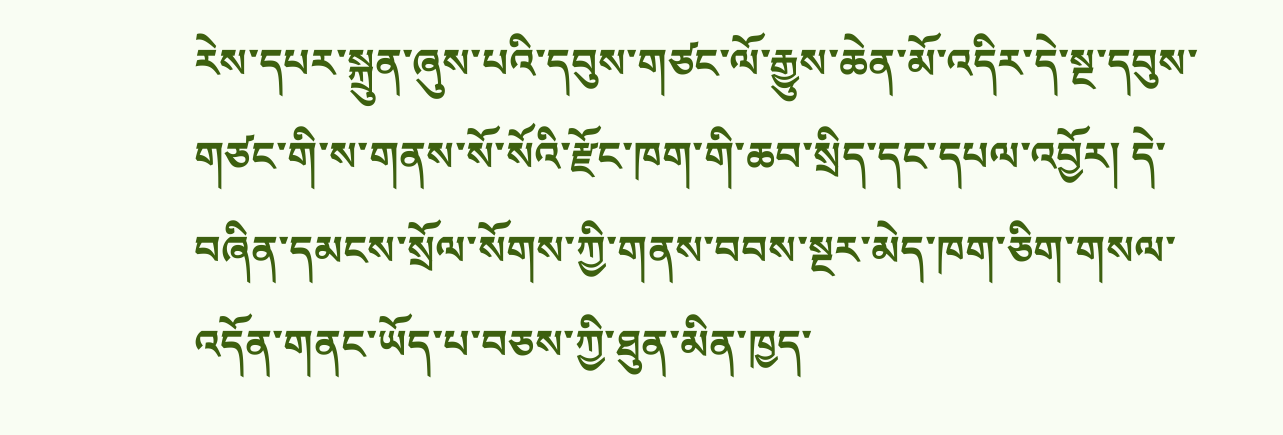རེས་དཔར་སྐྲུན་ཞུས་པའི་དབུས་གཙང་ལོ་རྒྱུས་ཆེན་མོ་འདིར་དེ་སྔ་དབུས་གཙང་གི་ས་གནས་སོ་སོའི་རྫོང་ཁག་གི་ཆབ་སྲིད་དང་དཔལ་འབྱོར། དེ་བཞིན་དམངས་སྲོལ་སོགས་ཀྱི་གནས་བབས་སྔར་མེད་ཁག་ཅིག་གསལ་འདོན་གནང་ཡོད་པ་བཅས་ཀྱི་ཐུན་མིན་ཁྱད་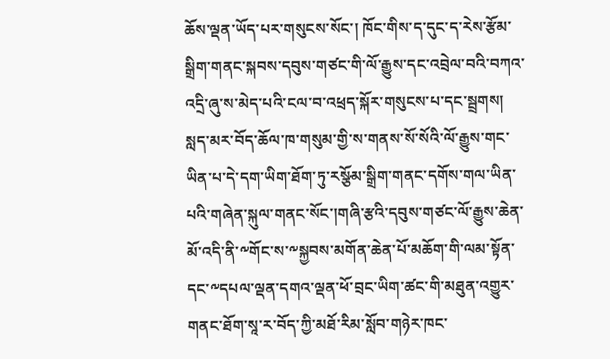ཆོས་ལྡན་ཡོད་པར་གསུངས་སོང་། ཁོང་གིས་ད་དུང་ད་རེས་རྩོམ་སྒྲིག་གནང་སྐབས་དབུས་གཙང་གི་ལོ་རྒྱུས་དང་འབྲེལ་བའི་བཀའ་འདྲི་ཞུ་ས་མེད་པའི་ངལ་བ་འཕྲད་སྐོར་གསུངས་པ་དང་སྦྲགས། སླད་མར་བོད་ཆོལ་ཁ་གསུམ་གྱི་ས་གནས་སོ་སོའི་ལོ་རྒྱུས་གང་ཡིན་པ་དེ་དག་ཡིག་ཐོག་ཏུ་རསྩོམ་སྒྲིག་གནང་དགོས་གལ་ཡིན་པའི་གཞེན་སྐུལ་གནང་སོང་།གཞི་རྩའི་དབུས་གཙང་ལོ་རྒྱུས་ཆེན་མོ་འདི་ནི་༸གོང་ས་༸སྐྱབས་མགོན་ཆེན་པོ་མཆོག་གི་ལམ་སྟོན་དང་༸དཔལ་ལྡན་དགའ་ལྡན་ཕོ་བྲང་ཡིག་ཚང་གི་མཐུན་འགྱུར་གནང་ཐོག་སཱ་ར་བོད་ཀྱི་མཐོ་རིམ་སློབ་གཉེར་ཁང་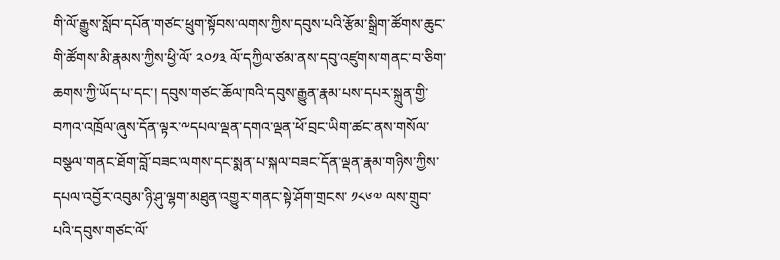གི་ལོ་རྒྱུས་སློབ་དཔོན་གཙང་ཕྲུག་སྟོབས་ལགས་ཀྱིས་དབུས་པའི་རྩོམ་སྒྲིག་ཚོགས་ཆུང་གི་ཚོགས་མི་རྣམས་ཀྱིས་ཕྱི་ལོ་ ༢༠༡༣ ལོ་དཀྱིལ་ཙམ་ནས་དབུ་འཛུགས་གནང་བ་ཅིག་ཆགས་ཀྱི་ཡོད་པ་དང་། དབུས་གཙང་ཆོལ་ཁའི་དབུས་རྒྱུན་རྣམ་པས་དཔར་སྐྲུན་གྱི་བཀའ་འཁྲོལ་ཞུས་དོན་ལྟར་༸དཔལ་ལྡན་དགའ་ལྡན་ཕོ་བྲང་ཡིག་ཚང་ནས་གསོལ་བསྩལ་གནང་ཐོག་བློ་བཟང་ལགས་དང་སྨན་པ་སྐལ་བཟང་དོན་ལྡན་རྣམ་གཉིས་ཀྱིས་དཔལ་འབྱོར་འབུམ་ཉི་ཤུ་ལྷག་མཐུན་འགྱུར་གནང་སྟེ་ཤོག་གྲངས་ ༡༨༦༧ ལས་གྲུབ་པའི་དབུས་གཙང་ལོ་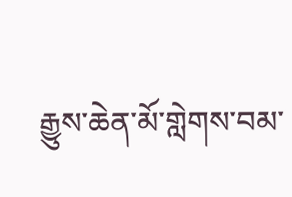རྒྱུས་ཆེན་མོ་གླེགས་བམ་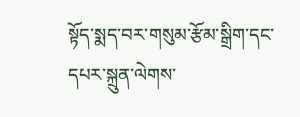སྟོད་སྨད་བར་གསུམ་རྩོམ་སྒྲིག་དང་དཔར་སྐྲུན་ལེགས་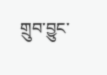གྲུབ་བྱུང་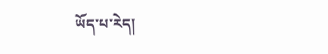ཡོད་པ་རེད།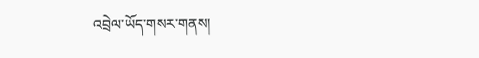འབྲེལ་ཡོད་གསར་གནས།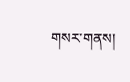གསར་གནས།